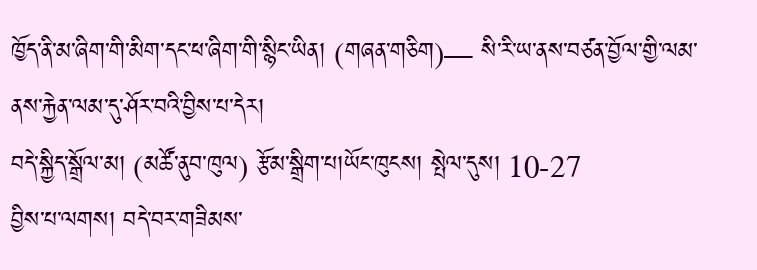ཁྱོད་ནི་མ་ཞིག་གི་མིག་དང་ཕ་ཞིག་གི་སྙིང་ཡིན། (གཞན་གཅིག)— སི་རི་ཡ་ནས་བཙན་བྱོལ་གྱི་ལམ་ནས་རྐྱེན་ལམ་དུ་ཤོར་བའི་བྱིས་པ་དེར།
བདེ་སྐྱིད་སྒྲོལ་མ། (མཚོ་ནུབ་ཁུལ) རྩོམ་སྒྲིག་པ།ཡོང་ཁུངས། སྤེལ་དུས། 10-27
བྱིས་པ་ལགས། བདེ་བར་གཟིམས་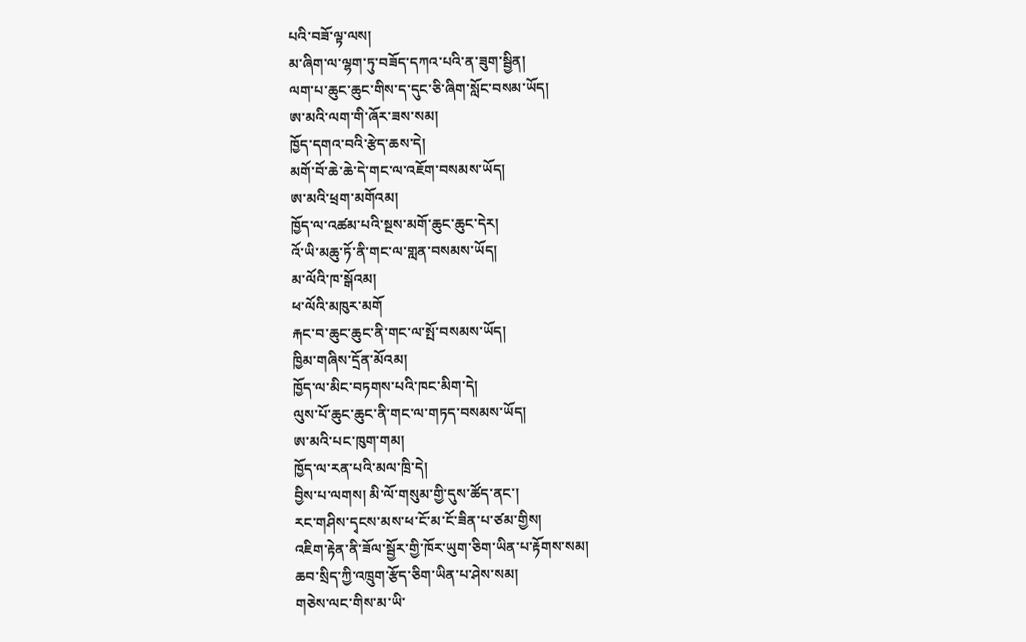པའི་བཟོ་ལྟ་ལས།
མ་ཞིག་ལ་ལྷག་ཏུ་བཟོད་དཀའ་པའི་ན་ཟུག་སྦྱིན།
ལག་པ་ཆུང་ཆུང་གིས་ད་དུང་ཅི་ཞིག་སློང་བསམ་ཡོད།
ཨ་མའི་ལག་གི་ཞོར་ཟས་སམ།
ཁྱོད་དགའ་བའི་རྩེད་ཆས་དེ།
མགོ་བོ་ཆེ་ཆེ་དེ་གང་ལ་འཇོག་བསམས་ཡོད།
ཨ་མའི་ཕྲག་མགོའམ།
ཁྱོད་ལ་འཚམ་པའི་སྔས་མགོ་ཆུང་ཆུང་དེར།
འོ་ཡི་མཆུ་ཏོ་ནི་གང་ལ་གླན་བསམས་ཡོད།
མ་ལོའི་ཁ་སྒོའམ།
ཕ་ལོའི་མཁུར་མགོ
རྐང་བ་ཆུང་ཆུང་ནི་གང་ལ་སྤོ་བསམས་ཡོད།
ཁྱིམ་གཞིས་དྲོན་མོའམ།
ཁྱོད་ལ་མིང་བཏགས་པའི་ཁང་མིག་དེ།
ལུས་པོ་ཆུང་ཆུང་ནི་གང་ལ་གཏད་བསམས་ཡོད།
ཨ་མའི་པང་ཁུག་གམ།
ཁྱོད་ལ་རན་པའི་མལ་ཁྲི་དེ།
བྱིས་པ་ལགས། མི་ལོ་གསུམ་གྱི་དུས་ཚོད་ནང་།
རང་གཤིས་དྭངས་མས་ཕ་ངོ་མ་ངོ་ཟིན་པ་ཙམ་གྱིས།
འཇིག་རྟེན་ནི་ཟོལ་སྦྱོར་གྱི་ཁོར་ཡུག་ཅིག་ཡིན་པ་རྟོགས་སམ།
ཆབ་སྲིད་ཀྱི་འཁྲུག་རྩོད་ཅིག་ཡིན་པ་ཤེས་སམ།
གཅེས་ལང་གིས་མ་ཡི་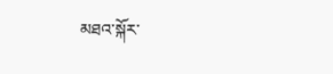མཐའ་སྐོར་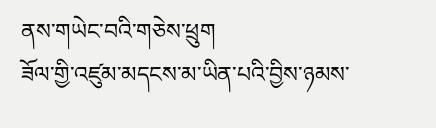ནས་གཡེང་བའི་གཅེས་ཕྲུག
ཟོལ་གྱི་འཛུམ་མདངས་མ་ཡིན་པའི་བྱིས་ཉམས་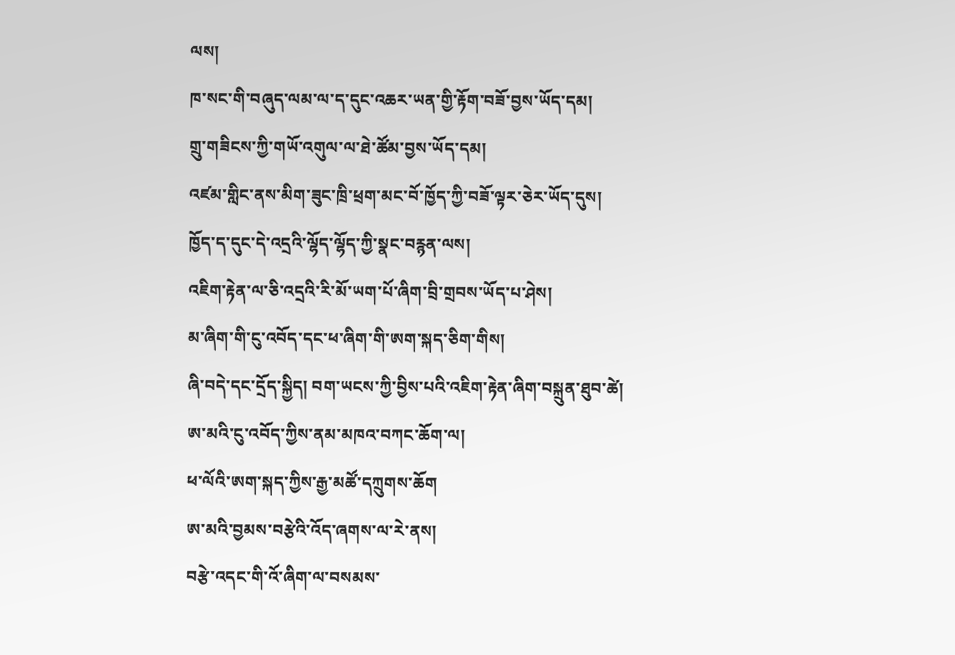ལས།
ཁ་སང་གི་བཞུད་ལམ་ལ་ད་དུང་འཆར་ཡན་གྱི་རྟོག་བཟོ་བྱས་ཡོད་དམ།
གྲུ་གཟིངས་ཀྱི་གཡོ་འགུལ་ལ་ཐེ་ཚོམ་བྱས་ཡོད་དམ།
འཛམ་གླིང་ནས་མིག་ཟུང་ཁྲི་ཕྲག་མང་བོ་ཁྱོད་ཀྱི་བཟོ་ལྟར་ཅེར་ཡོད་དུས།
ཁྱོད་ད་དུང་དེ་འདྲའི་ལྷོད་ལྷོད་ཀྱི་སྣང་བརྙན་ལས།
འཇིག་རྟེན་ལ་ཅི་འདྲའི་རི་མོ་ཡག་པོ་ཞིག་བྲི་གྲབས་ཡོད་པ་ཤེས།
མ་ཞིག་གི་ངུ་འབོད་དང་ཕ་ཞིག་གི་ཨག་སྐད་ཅིག་གིས།
ཞི་བདེ་དང་དྲོད་སྐྱིད། བག་ཡངས་ཀྱི་བྱིས་པའི་འཇིག་རྟེན་ཞིག་བསྐྲུན་ཐུབ་ཚེ།
ཨ་མའི་ངུ་འབོད་ཀྱིས་ནམ་མཁའ་བཀང་ཆོག་ལ།
ཕ་ལོའི་ཨག་སྐད་ཀྱིས་རྒྱ་མཚོ་དཀྲུགས་ཆོག
ཨ་མའི་བྱམས་བརྩེའི་འོད་ཞགས་ལ་རེ་ནས།
བརྩེ་འདང་གི་འོ་ཞིག་ལ་བསམས་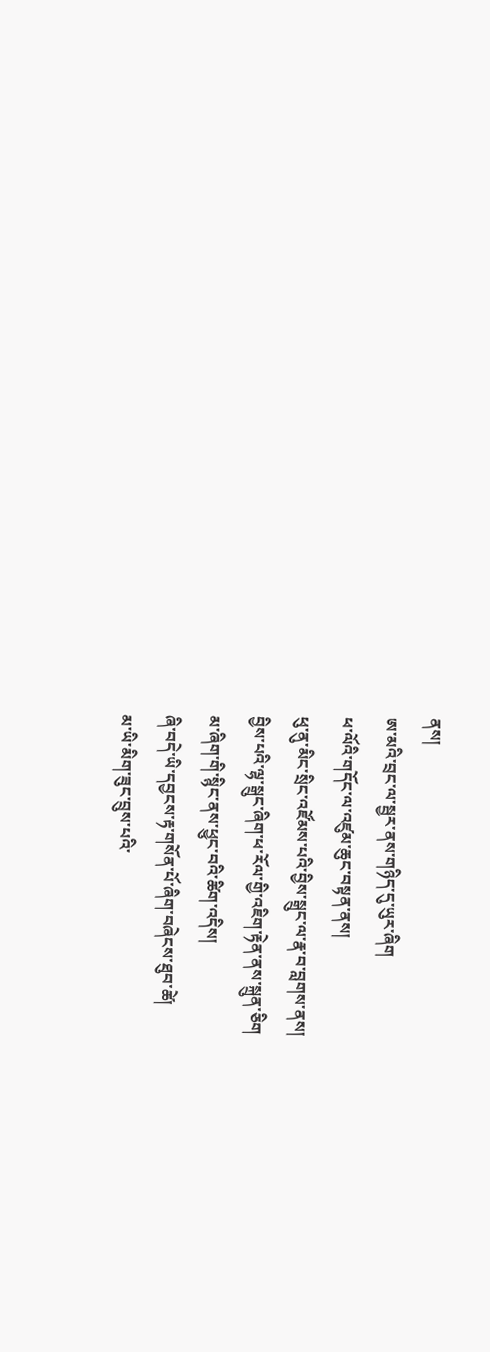ནས།
ཨ་མའི་བྲང་ལ་སྦྱར་ནས་གཉིད་དུ་ཡུར་ཞིག
ཕ་ལོའི་གདོང་ལ་འཛུམ་ཆུང་བསྟན་ནས།
ཕུ་ནུ་མིང་སྲིང་འཛོམས་པའི་བྱིས་སྒྲུང་ལ་རྣ་བ་བླགས་ནས།
བྱིས་པའི་ལྷ་སྒྲུང་ཞིག་ཕ་རོལ་གྱི་འཇིག་རྟེན་ནས་སྐྲུན་ཅིག
མ་ཞིག་གི་སྙིང་ནས་ཕྱུང་བའི་ཚིག་འདིས།
ཞི་བདེ་ཡི་དབྱངས་རྟ་གསོན་པོ་ཞིག་བཞེངས་ཐུབ་ཚེ།
མ་ཡི་མིག་ཟུང་བྲུས་པའི་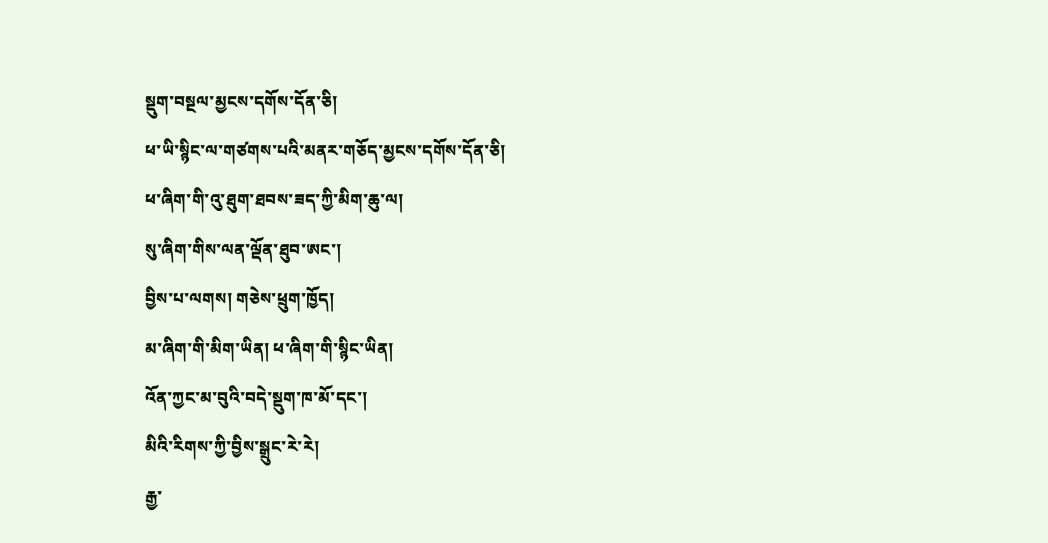སྡུག་བསྔལ་མྱངས་དགོས་དོན་ཅི།
ཕ་ཡི་སྙིང་ལ་གཙགས་པའི་མནར་གཅོད་མྱངས་དགོས་དོན་ཅི།
ཕ་ཞིག་གི་འུ་ཐུག་ཐབས་ཟད་ཀྱི་མིག་ཆུ་ལ།
སུ་ཞིག་གིས་ལན་ལྡོན་ཐུབ་ཨང་།
བྱིས་པ་ལགས། གཅེས་ཕྲུག་ཁྱོད།
མ་ཞིག་གི་མིག་ཡིན། ཕ་ཞིག་གི་སྙིང་ཡིན།
འོན་ཀྱང་མ་བུའི་བདེ་སྡུག་ཁ་མོ་དང་།
མིའི་རིགས་ཀྱི་བྱིས་སྒྲུང་རེ་རེ།
རྒྱ་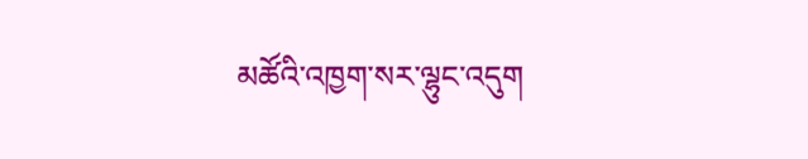མཚོའི་འཁྱག་སར་ལྷུང་འདུག